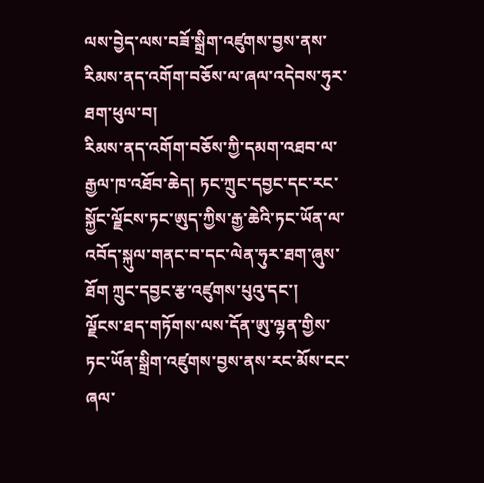ལས་བྱེད་ལས་བཟོ་སྒྲིག་འཛུགས་བྱས་ནས་རིམས་ནད་འགོག་བཅོས་ལ་ཞལ་འདེབས་ཧུར་ཐག་ཕུལ་བ།
རིམས་ནད་འགོག་བཅོས་ཀྱི་དམག་འཐབ་ལ་རྒྱལ་ཁ་འཐོབ་ཆེད། ཏང་ཀྲུང་དབྱང་དང་རང་སྐྱོང་ལྗོངས་ཏང་ཨུད་ཀྱིས་རྒྱ་ཆེའི་ཏང་ཡོན་ལ་འབོད་སྐུལ་གནང་བ་དང་ལེན་ཧུར་ཐག་ཞུས་ཐོག ཀྲུང་དབྱང་རྩ་འཛུགས་པུའུ་དང་།
ལྗོངས་ཐད་གཏོགས་ལས་དོན་ཨུ་ལྷན་གྱིས་ཏང་ཡོན་སྒྲིག་འཛུགས་བྱས་ནས་རང་མོས་ངང་ཞལ་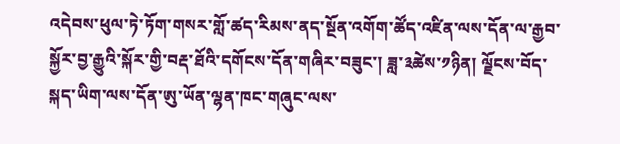འདེབས་ཕུལ་ཏེ་ཏོག་གསར་གློ་ཚད་རིམས་ནད་སྔོན་འགོག་ཚོད་འཛིན་ལས་དོན་ལ་རྒྱབ་སྐྱོར་བྱ་རྒྱུའི་སྐོར་གྱི་བརྡ་ཐོའི་དགོངས་དོན་གཞིར་བཟུང་། ཟླ་༣ཚེས་༡ཉིན། ལྗོངས་བོད་སྐད་ཡིག་ལས་དོན་ཨུ་ཡོན་ལྷན་ཁང་གཞུང་ལས་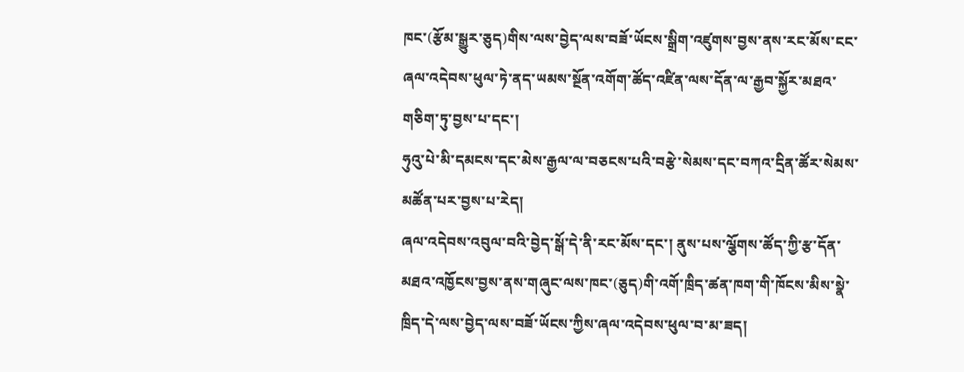ཁང་(རྩོམ་སྒྱུར་ཅུད)གིས་ལས་བྱེད་ལས་བཟོ་ཡོངས་སྒྲིག་འཛུགས་བྱས་ནས་རང་མོས་ངང་ཞལ་འདེབས་ཕུལ་ཏེ་ནད་ཡམས་སྔོན་འགོག་ཚོད་འཛིན་ལས་དོན་ལ་རྒྱབ་སྐྱོར་མཐའ་གཅིག་ཏུ་བྱས་པ་དང་།
ཧུའུ་པེ་མི་དམངས་དང་མེས་རྒྱལ་ལ་བཅངས་པའི་བརྩེ་སེམས་དང་བཀའ་དྲིན་ཚོར་སེམས་མཚོན་པར་བྱས་པ་རེད།
ཞལ་འདེབས་འབུལ་བའི་བྱེད་སྒོ་དེ་ནི་རང་མོས་དང་། ནུས་པས་ལྕོགས་ཚོད་ཀྱི་རྩ་དོན་མཐའ་འཁྱོངས་བྱས་ནས་གཞུང་ལས་ཁང་(ཅུད)གི་འགོ་ཁྲིད་ཚན་ཁག་གི་ཁོངས་མིས་སྣེ་ཁྲིད་དེ་ལས་བྱེད་ལས་བཟོ་ཡོངས་ཀྱིས་ཞལ་འདེབས་ཕུལ་བ་མ་ཟད།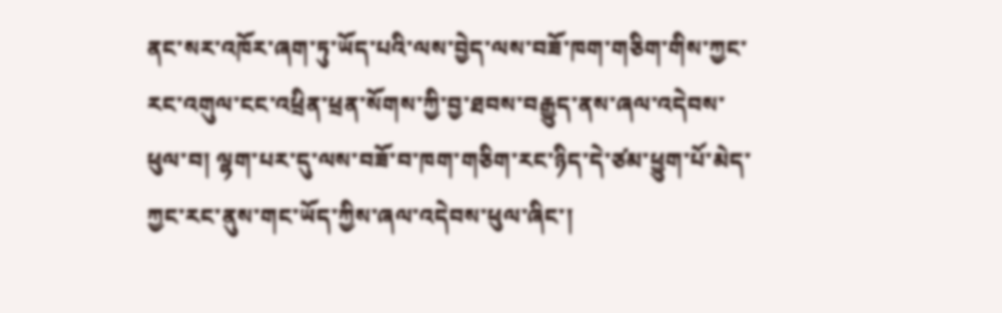ནང་སར་འཁོར་ཞག་ཏུ་ཡོད་པའི་ལས་བྱེད་ལས་བཟོ་ཁག་གཅིག་གིས་ཀྱང་རང་འགུལ་ངང་འཕྲིན་ཕྲན་སོགས་ཀྱི་བྱ་ཐབས་བརྒྱུད་ནས་ཞལ་འདེབས་ཕུལ་བ། ལྷག་པར་དུ་ལས་བཟོ་བ་ཁག་གཅིག་རང་ཉིད་དེ་ཙམ་ཕྱུག་པོ་མེད་ཀྱང་རང་ནུས་གང་ཡོད་ཀྱིས་ཞལ་འདེབས་ཕུལ་ཞིང་།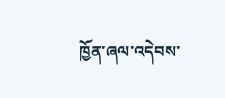ཁྱོན་ཞལ་འདེབས་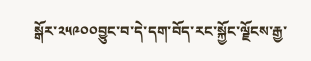སྒོར་༢༥༩༠༠བྱུང་བ་དེ་དག་བོད་རང་སྐྱོང་ལྗོངས་རྒྱ་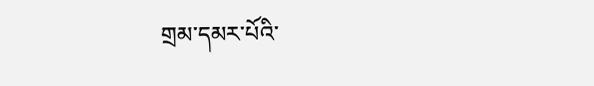གྲམ་དམར་པོའི་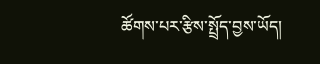ཚོགས་པར་རྩིས་སྤྲོད་བྱས་ཡོད།